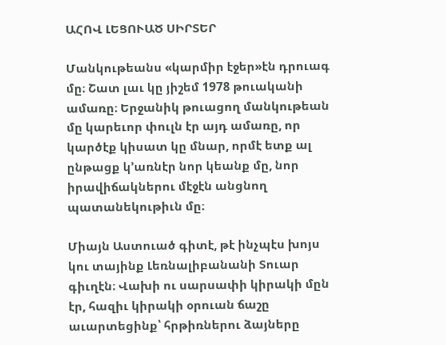ԱՀՈՎ ԼԵՑՈՒԱԾ ՍԻՐՏԵՐ

Մանկութեանս «կարմիր էջեր»էն դրուագ մը։ Շատ լաւ կը յիշեմ 1978 թուականի ամառը։ Երջանիկ թուացող մանկութեան մը կարեւոր փուլն էր այդ ամառը, որ կարծէք կիսատ կը մնար, որմէ ետք ալ ընթացք կ՚առնէր նոր կեանք մը, նոր իրավիճակներու մէջէն անցնող պատանեկութիւն մը։

Միայն Աստուած գիտէ, թէ ինչպէս խոյս կու տայինք Լեռնալիբանանի Տուար գիւղէն։ Վախի ու սարսափի կիրակի մըն էր, հազիւ կիրակի օրուան ճաշը աւարտեցինք՝ հրթիռներու ձայները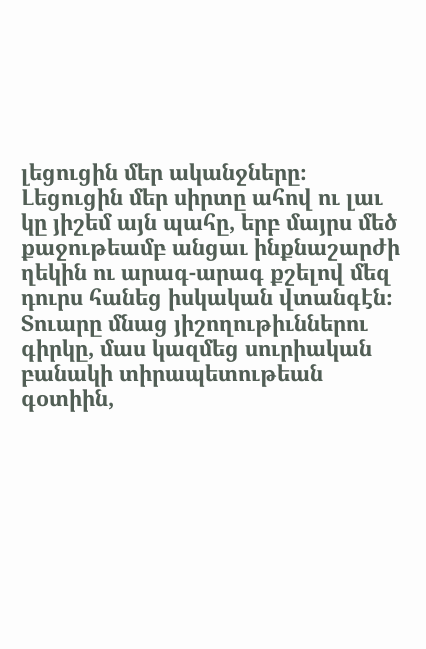լեցուցին մեր ականջները։ Լեցուցին մեր սիրտը ահով ու լաւ կը յիշեմ այն պահը, երբ մայրս մեծ քաջութեամբ անցաւ ինքնաշարժի ղեկին ու արագ-արագ քշելով մեզ դուրս հանեց իսկական վտանգէն։ Տուարը մնաց յիշողութիւններու գիրկը, մաս կազմեց սուրիական բանակի տիրապետութեան գօտիին,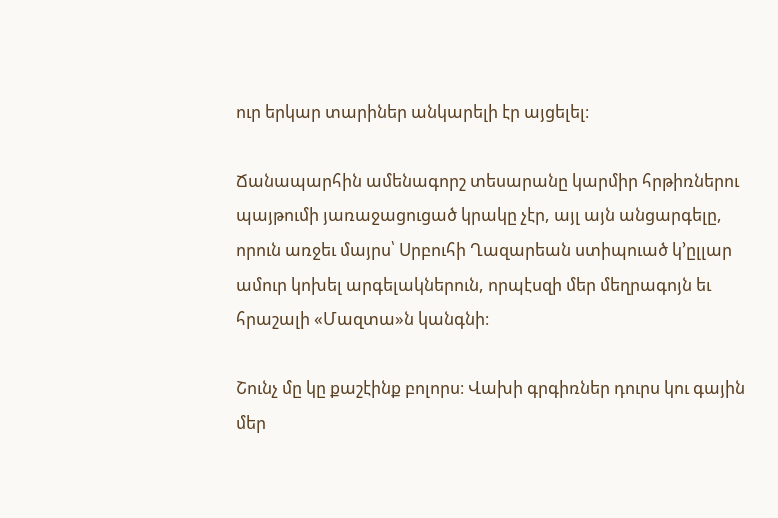ուր երկար տարիներ անկարելի էր այցելել։

Ճանապարհին ամենագորշ տեսարանը կարմիր հրթիռներու պայթումի յառաջացուցած կրակը չէր, այլ այն անցարգելը, որուն առջեւ մայրս՝ Սրբուհի Ղազարեան ստիպուած կ՚ըլլար ամուր կոխել արգելակներուն, որպէսզի մեր մեղրագոյն եւ հրաշալի «Մազտա»ն կանգնի։

Շունչ մը կը քաշէինք բոլորս։ Վախի գրգիռներ դուրս կու գային մեր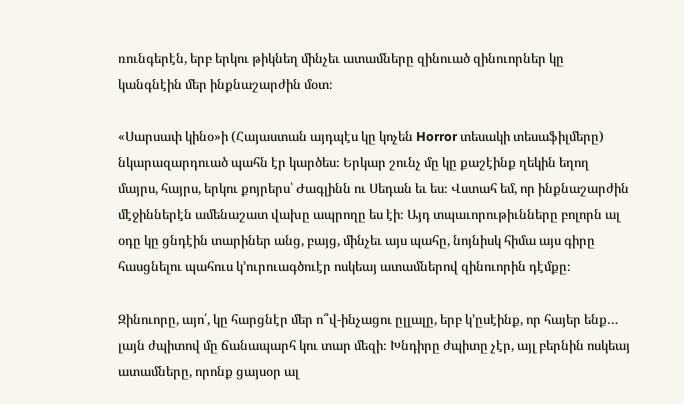ռունգերէն, երբ երկու թիկնեղ մինչեւ ատամները զինուած զինուորներ կը կանգնէին մեր ինքնաշարժին մօտ։

«Սարսափ կինօ»ի (Հայաստան այդպէս կը կոչեն Horror տեսակի տեսաֆիլմերը) նկարազարդուած պահն էր կարծես։ Երկար շունչ մը կը քաշէինք ղեկին եղող մայրս, հայրս, երկու քոյրերս՝ Ժագլինն ու Սեդան եւ ես։ Վստահ եմ, որ ինքնաշարժին մէջիններէն ամենաշատ վախը ապրողը ես էի։ Այդ տպաւորութիւնները բոլորն ալ օդը կը ցնդէին տարիներ անց, բայց, մինչեւ այս պահը, նոյնիսկ հիմա այս գիրը հասցնելու պահուս կ՚ուրուագծուէր ոսկեայ ատամներով զինուորին դէմքը։

Զինուորը, այո՛, կը հարցնէր մեր ո՞վ-ինչացու ըլլալը, երբ կ՚ըսէինք, որ հայեր ենք… լայն ժպիտով մը ճանապարհ կու տար մեզի։ Խնդիրը ժպիտը չէր, այլ բերնին ոսկեայ ատամները, որոնք ցայսօր ալ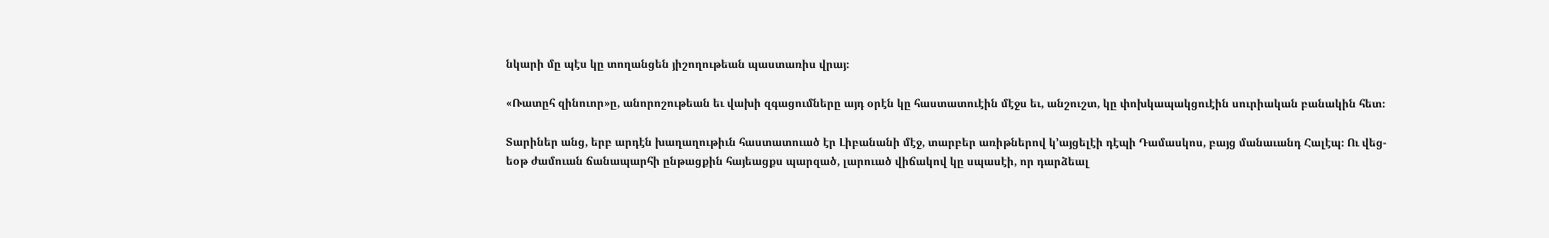նկարի մը պէս կը տողանցեն յիշողութեան պաստառիս վրայ։

«Ռատըհ զինուոր»ը, անորոշութեան եւ վախի զգացումները այդ օրէն կը հաստատուէին մէջս եւ, անշուշտ, կը փոխկապակցուէին սուրիական բանակին հետ։

Տարիներ անց, երբ արդէն խաղաղութիւն հաստատուած էր Լիբանանի մէջ, տարբեր առիթներով կ՚այցելէի դէպի Դամասկոս, բայց մանաւանդ Հալէպ։ Ու վեց-եօթ ժամուան ճանապարհի ընթացքին հայեացքս պարզած, լարուած վիճակով կը սպասէի, որ դարձեալ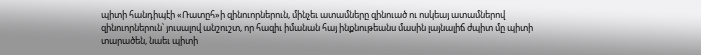պիտի հանդիպէի «Ռատըհ»ի զինուորներուն, մինչեւ ատամները զինուած ու ոսկեայ ատամներով զինուորներուն՝ յուսալով անշուշտ, որ հազիւ իմանան հայ ինքնութեանս մասին լայնալիճ ժպիտ մը պիտի տարածեն, նաեւ պիտի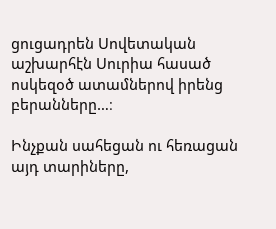ցուցադրեն Սովետական աշխարհէն Սուրիա հասած ոսկեզօծ ատամներով իրենց բերանները…։

Ինչքան սահեցան ու հեռացան այդ տարիները,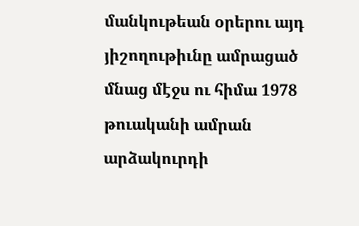մանկութեան օրերու այդ յիշողութիւնը ամրացած մնաց մէջս ու հիմա 1978 թուականի ամրան արձակուրդի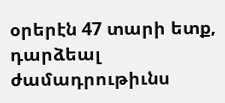օրերէն 47 տարի ետք, դարձեալ ժամադրութիւնս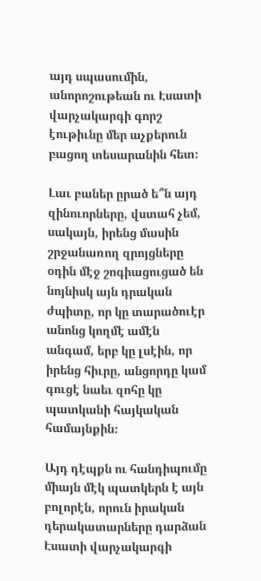այդ սպասումին, անորոշութեան ու Էսատի վարչակարգի գորշ էութիւնը մեր աչքերուն բացող տեսարանին հետ։

Լաւ բաներ ըրած ե՞ն այդ զինուորները, վստահ չեմ, սակայն, իրենց մասին շրջանառող զրոյցները օդին մէջ շոգիացուցած են նոյնիսկ այն դրական ժպիտը, որ կը տարածուէր անոնց կողմէ ամէն անգամ, երբ կը լսէին, որ իրենց հիւրը, անցորդը կամ գուցէ նաեւ զոհը կը պատկանի հայկական համայնքին։

Այդ դէպքն ու հանդիպումը միայն մէկ պատկերն է այն բոլորէն, որուն իրական դերակատարները դարձան Էսատի վարչակարգի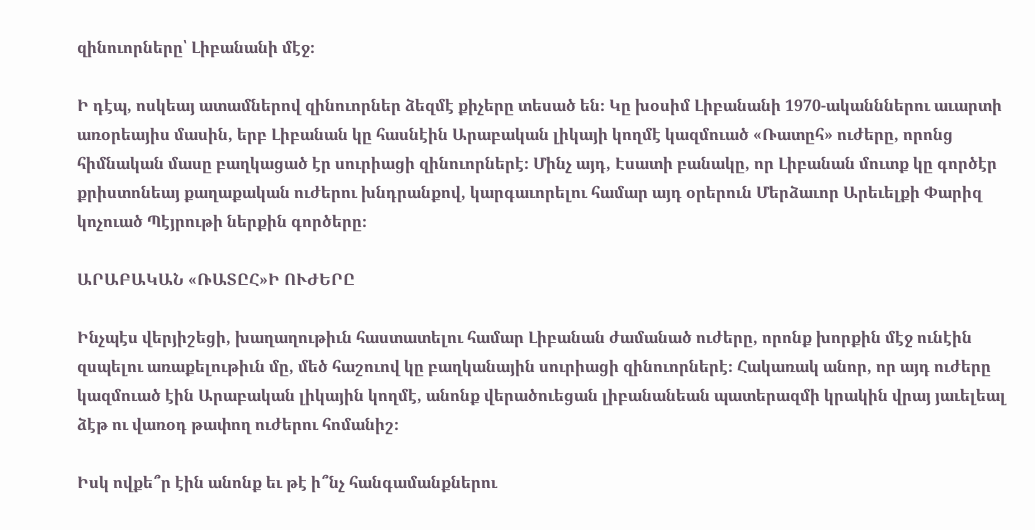զինուորները՝ Լիբանանի մէջ։

Ի դէպ, ոսկեայ ատամներով զինուորներ ձեզմէ քիչերը տեսած են։ Կը խօսիմ Լիբանանի 1970-ականններու աւարտի առօրեայիս մասին, երբ Լիբանան կը հասնէին Արաբական լիկայի կողմէ կազմուած «Ռատըհ» ուժերը, որոնց հիմնական մասը բաղկացած էր սուրիացի զինուորներէ։ Մինչ այդ, Էսատի բանակը, որ Լիբանան մուտք կը գործէր քրիստոնեայ քաղաքական ուժերու խնդրանքով, կարգաւորելու համար այդ օրերուն Մերձաւոր Արեւելքի Փարիզ կոչուած Պէյրութի ներքին գործերը։

ԱՐԱԲԱԿԱՆ «ՌԱՏԸՀ»Ի ՈՒԺԵՐԸ

Ինչպէս վերյիշեցի, խաղաղութիւն հաստատելու համար Լիբանան ժամանած ուժերը, որոնք խորքին մէջ ունէին զսպելու առաքելութիւն մը, մեծ հաշուով կը բաղկանային սուրիացի զինուորներէ։ Հակառակ անոր, որ այդ ուժերը կազմուած էին Արաբական լիկային կողմէ, անոնք վերածուեցան լիբանանեան պատերազմի կրակին վրայ յաւելեալ ձէթ ու վառօդ թափող ուժերու հոմանիշ։

Իսկ ովքե՞ր էին անոնք եւ թէ ի՞նչ հանգամանքներու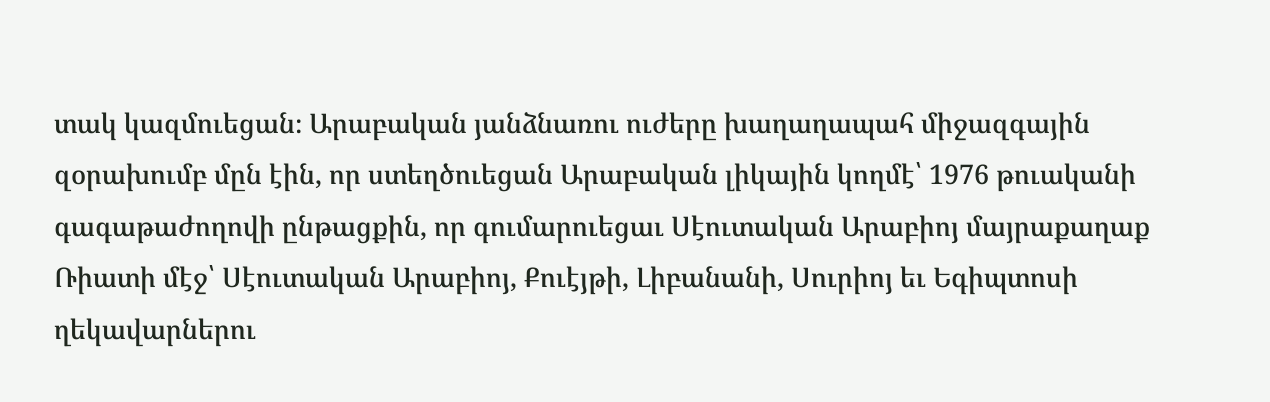տակ կազմուեցան։ Արաբական յանձնառու ուժերը խաղաղապահ միջազգային զօրախումբ մըն էին, որ ստեղծուեցան Արաբական լիկային կողմէ՝ 1976 թուականի գագաթաժողովի ընթացքին, որ գումարուեցաւ Սէուտական Արաբիոյ մայրաքաղաք Ռիատի մէջ՝ Սէուտական Արաբիոյ, Քուէյթի, Լիբանանի, Սուրիոյ եւ Եգիպտոսի ղեկավարներու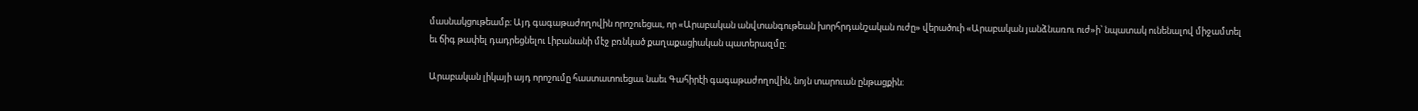մասնակցութեամբ։ Այդ գագաթաժողովին որոշուեցաւ, որ «Արաբական անվտանգութեան խորհրդանշական ուժը» վերածուի «Արաբական յանձնառու ուժ»ի՝ նպատակ ունենալով միջամտել եւ ճիգ թափել դադրեցնելու Լիբանանի մէջ բռնկած քաղաքացիական պատերազմը։

Արաբական լիկայի այդ որոշումը հաստատուեցաւ նաեւ Գահիրէի գագաթաժողովին, նոյն տարուան ընթացքին։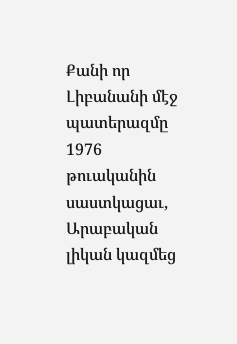Քանի որ Լիբանանի մէջ պատերազմը 1976 թուականին սաստկացաւ, Արաբական լիկան կազմեց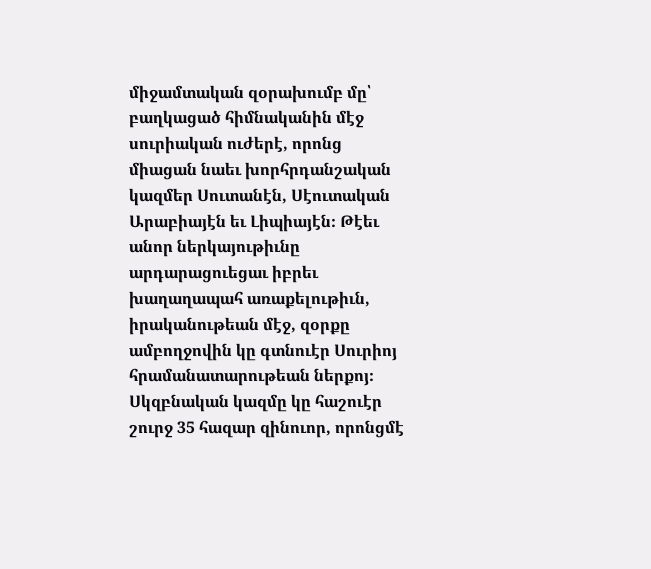միջամտական զօրախումբ մը՝ բաղկացած հիմնականին մէջ սուրիական ուժերէ, որոնց միացան նաեւ խորհրդանշական կազմեր Սուտանէն, Սէուտական Արաբիայէն եւ Լիպիայէն։ Թէեւ անոր ներկայութիւնը արդարացուեցաւ իբրեւ խաղաղապահ առաքելութիւն, իրականութեան մէջ, զօրքը ամբողջովին կը գտնուէր Սուրիոյ հրամանատարութեան ներքոյ։ Սկզբնական կազմը կը հաշուէր շուրջ 35 հազար զինուոր, որոնցմէ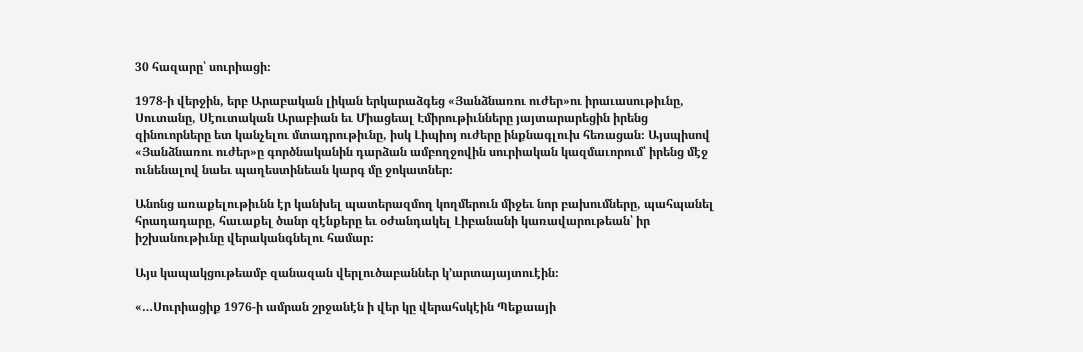30 հազարը՝ սուրիացի։

1978-ի վերջին, երբ Արաբական լիկան երկարաձգեց «Յանձնառու ուժեր»ու իրաւասութիւնը, Սուտանը, Սէուտական Արաբիան եւ Միացեալ Էմիրութիւնները յայտարարեցին իրենց զինուորները ետ կանչելու մտադրութիւնը, իսկ Լիպիոյ ուժերը ինքնագլուխ հեռացան։ Այսպիսով «Յանձնառու ուժեր»ը գործնականին դարձան ամբողջովին սուրիական կազմաւորում՝ իրենց մէջ ունենալով նաեւ պաղեստինեան կարգ մը ջոկատներ։

Անոնց առաքելութիւնն էր կանխել պատերազմող կողմերուն միջեւ նոր բախումները, պահպանել հրադադարը, հաւաքել ծանր զէնքերը եւ օժանդակել Լիբանանի կառավարութեան՝ իր իշխանութիւնը վերականգնելու համար։

Այս կապակցութեամբ զանազան վերլուծաբաններ կ՚արտայայտուէին։

«…Սուրիացիք 1976-ի ամրան շրջանէն ի վեր կը վերահսկէին Պեքաայի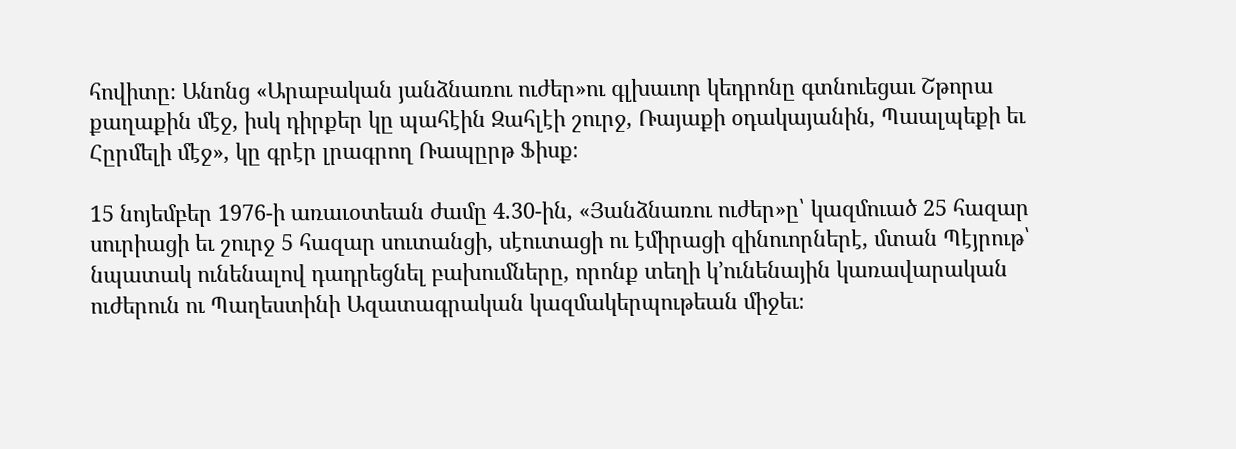հովիտը։ Անոնց «Արաբական յանձնառու ուժեր»ու գլխաւոր կեդրոնը գտնուեցաւ Շթորա քաղաքին մէջ, իսկ դիրքեր կը պահէին Զահլէի շուրջ, Ռայաքի օդակայանին, Պաալպեքի եւ Հըրմելի մէջ», կը գրէր լրագրող Ռապըրթ Ֆիսք։

15 նոյեմբեր 1976-ի առաւօտեան ժամը 4.30-ին, «Յանձնառու ուժեր»ը՝ կազմուած 25 հազար սուրիացի եւ շուրջ 5 հազար սուտանցի, սէուտացի ու էմիրացի զինուորներէ, մտան Պէյրութ՝ նպատակ ունենալով դադրեցնել բախումները, որոնք տեղի կ՚ունենային կառավարական ուժերուն ու Պաղեստինի Ազատագրական կազմակերպութեան միջեւ։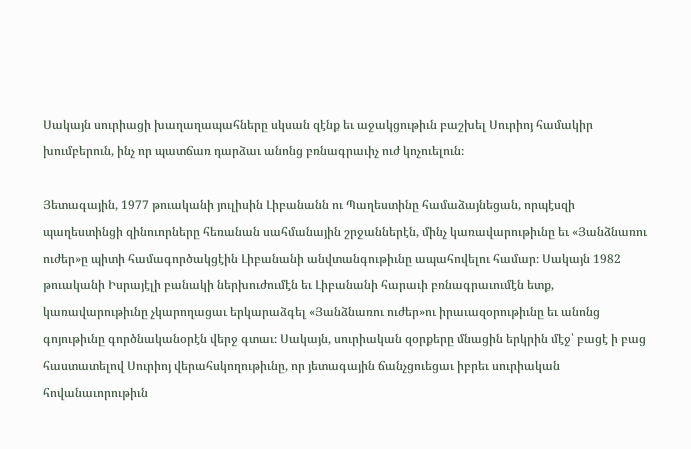Սակայն սուրիացի խաղաղապահները սկսան զէնք եւ աջակցութիւն բաշխել Սուրիոյ համակիր խումբերուն, ինչ որ պատճառ դարձաւ անոնց բռնագրաւիչ ուժ կոչուելուն։

Յետագային, 1977 թուականի յուլիսին Լիբանանն ու Պաղեստինը համաձայնեցան, որպէսզի պաղեստինցի զինուորները հեռանան սահմանային շրջաններէն, մինչ կառավարութիւնը եւ «Յանձնառու ուժեր»ը պիտի համագործակցէին Լիբանանի անվտանգութիւնը ապահովելու համար։ Սակայն 1982 թուականի Իսրայէլի բանակի ներխուժումէն եւ Լիբանանի հարաւի բռնագրաւումէն ետք, կառավարութիւնը չկարողացաւ երկարաձգել «Յանձնառու ուժեր»ու իրաւազօրութիւնը եւ անոնց գոյութիւնը գործնականօրէն վերջ գտաւ։ Սակայն, սուրիական զօրքերը մնացին երկրին մէջ՝ բացէ ի բաց հաստատելով Սուրիոյ վերահսկողութիւնը, որ յետագային ճանչցուեցաւ իբրեւ սուրիական հովանաւորութիւն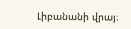Լիբանանի վրայ։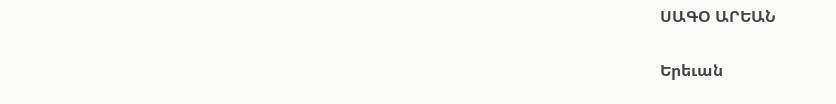ՍԱԳՕ ԱՐԵԱՆ

Երեւան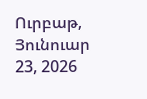Ուրբաթ, Յունուար 23, 2026